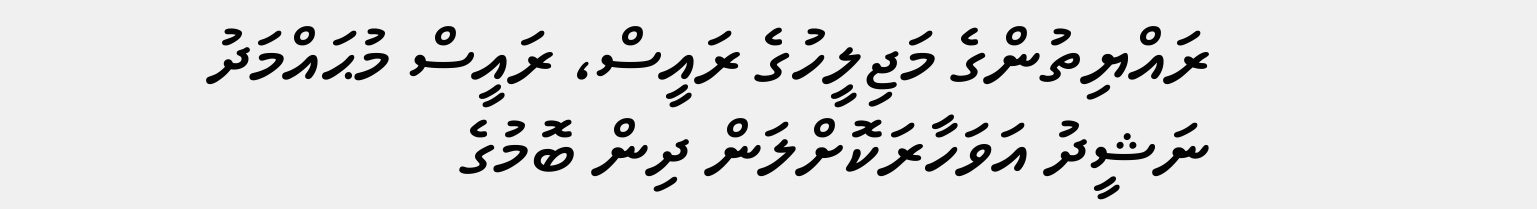ރައްޔިތުންގެ މަޖިލީހުގެ ރައީސް، ރައީސް މުޙައްމަދު ނަޝީދު އަވަހާރަކޮށްލަން ދިން ބޮމުގެ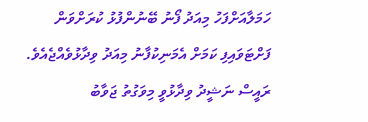ހަމަލާއަށްފަހު މިއަދު ފޯނު ބޭނުންފުޅު ކުރަށްވަން ފަށްޓަވައިފި ކަމަށް އެމަނިކުފާނު މިއަދު ވިދާޅުވެއްޖެއެވެ.
ރައީސް ނަޝީދު ވިދާޅުވީ މިވަގުތު ޖަވާބު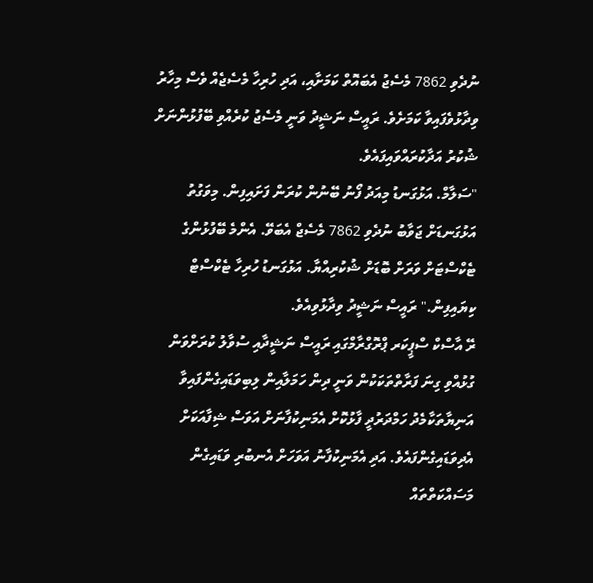ނުދެވި 7862 މެސެޖު އެބައޮތް ކަމަށާއި، އަދި ހުރިހާ މެސެޖެއް ވެސް މިހާރު ވިދާޅުވެފައިވާ ކަމަށެވެ. ރައީސް ނަޝީދު ވަނީ މެސެޖު ކުރެއްވި ބޭފުޅުންނަށް ޝުކުރު އަދާކުރައްވައިފައެވެ.
"ސަލާމް. އަޅުގަނޑު މިއަދު ފޯނު ބޭނުން ކުރަން ފަށައިފިން. މިވަގުތު އަޅުގަނޑަށް ޖަވާބު ނުދެވި 7862 މެސެޖް އެބަވޭ. އެންމެ ބޭފުޅުންގެ ޓެކްސްޓަށް ވަރަށް ބޮޑަށް ޝުކުރިއްޔާ. އަޅުގަނޑު ހުރިހާ ޓެކްސްޓް ކިޔައިފިން." ރައީސް ނަޝީދު ވިދާޅުވިއެވެ.
ރޭ އާސްކް ސްޕީކަރ ޕްރޮގްރާމްގައި ރައީސް ނަޝީދާއި ސުވާލު ކުރަށްވަން ގުޅުއްވި ގިނަ ފަރާތްތަކަކުން ވަނީ ދިން ހަމަލާއިން ލިބިވަޑައިގެންފައިވާ އަނިޔާތަކާމެދު ހަމްދަރުދީ ފާޅުކޮށް އެމަނިކުފާނަށް އަވަސް ޝިފާއަކަށް އެދިވަޑައިގެންފައެވެ. އަދި އެމަނިކުފާނު އަވަހަށް އެނބުރި ވަޑައިގެން މަސައްކަތްތައް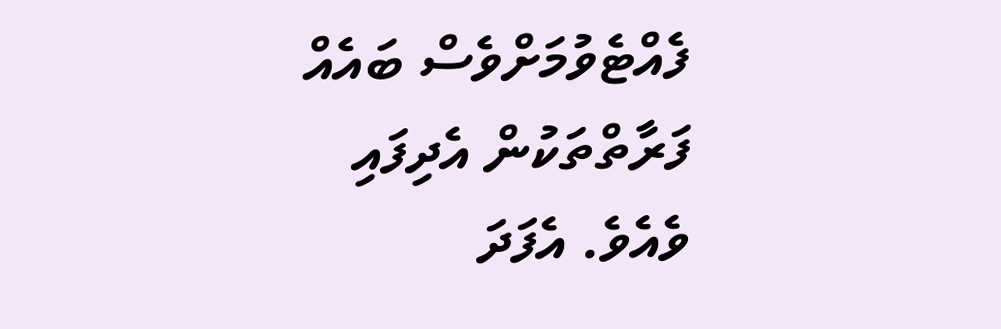ފެއްޓެވުމަށްވެސް ބައެއް ފަރާތްތަކުން އެދިފައި ވެއެވެ. އެފަދަ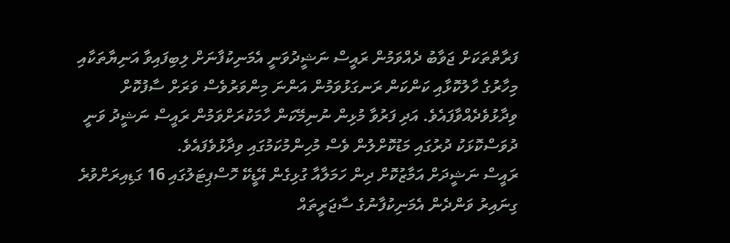ފަރާތްތަކަށް ޖަވާބު ދެއްވަމުން ރައީސް ނަޝީދުވަނީ އެމަނިކުފާނަށް ލިބިފައިވާ އަނިޔާތަކާއި މިހާރުގެ ހާލުކޮޅާއި ކަންކަން ރަނގަޅުވަމުން އަންނަ މިންވަރުވެސް ވަރަށް ސާފުކޮށް ވިދާޅުވެދެއްވާފައެވެ. އަދި ފަރުވާ މުޅިން ނުނިމޭކަން ހާމަކުރަށްވަމުން ރައީސް ނަޝީދު ވަނީ ދުވަސްކޮޅަކު ދުރުގައި މަޑުކޮށްލުން ވެސް މުހިންމުކަމުގައި ވިދާޅުވެފައެވެ.
ރައީސް ނަޝީދަށް އަމާޒުކޮށް ދިން ހަމަލާއާ ގުޅިގެން އޭޑީކޭ ހޮސްޕިޓަލުގައި 16 ގަޑިއިރަށްވުރެ ގިނައިރު ވަންދެން އެމަނިކުފާނުގެ ސާޖަރީތައް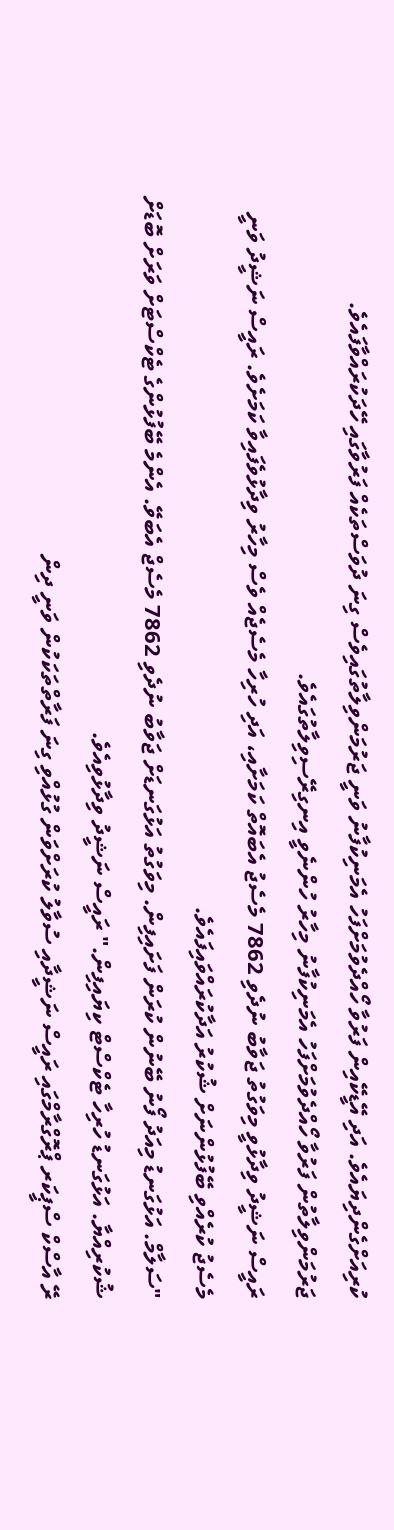ކުރިއަށްގެންދިޔައެވެ. އަދި އޭޑީކޭއިން ފަރުވާ ހޯއްދެވުމަށްފަހު އެމަނިކުފާނު ވަނީ ޖަރުމަންވިލާތުގައިވެސް ގިނަ ދުވަސްތަކެއް ފަރުވާގައި ހޭދަކުރައްވާފައެވެ. ޖަރުމަންވިލާތުން ފަރުވާ ހޯއްދެވުމަށްފަހު އެމަނިކުފާނު މިހާރު ހުންނެވީ އިނގިރޭސިވިލާތުގައެވެ.
ރައީސް ނަޝީދު ވިދާޅުވީ މިވަގުތު ޖަވާބު ނުދެވި 7862 މެސެޖު އެބައޮތް ކަމަށާއި، އަދި ހުރިހާ މެސެޖެއް ވެސް މިހާރު ވިދާޅުވެފައިވާ ކަމަށެވެ. ރައީސް ނަޝީދު ވަނީ މެސެޖު ކުރެއްވި ބޭފުޅުންނަށް ޝުކުރު އަދާކުރައްވައިފައެވެ.
"ސަލާމް. އަޅުގަނޑު މިއަދު ފޯނު ބޭނުން ކުރަން ފަށައިފިން. މިވަގުތު އަޅުގަނޑަށް ޖަވާބު ނުދެވި 7862 މެސެޖް އެބަވޭ. އެންމެ ބޭފުޅުންގެ ޓެކްސްޓަށް ވަރަށް ބޮޑަށް ޝުކުރިއްޔާ. އަޅުގަނޑު ހުރިހާ ޓެކްސްޓް ކިޔައިފިން." ރައީސް ނަޝީދު ވިދާޅުވިއެވެ.
ރޭ އާސްކް ސްޕީކަރ ޕްރޮގްރާމްގައި ރައީސް ނަޝީދާއި ސުވާލު ކުރަށްވަން ގުޅުއްވި ގިނަ ފަރާތްތަކަކުން ވަނީ ދިން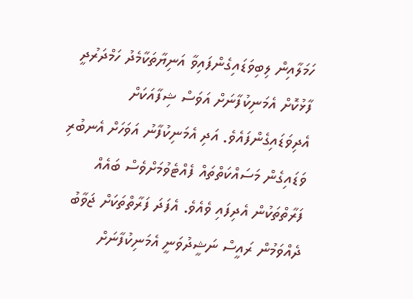ހަމަލާއިން ލިބިވަޑައިގެންފައިވާ އަނިޔާތަކާމެދު ހަމްދަރުދީ ފާޅުކޮށް އެމަނިކުފާނަށް އަވަސް ޝިފާއަކަށް އެދިވަޑައިގެންފައެވެ. އަދި އެމަނިކުފާނު އަވަހަށް އެނބުރި ވަޑައިގެން މަސައްކަތްތައް ފެއްޓެވުމަށްވެސް ބައެއް ފަރާތްތަކުން އެދިފައި ވެއެވެ. އެފަދަ ފަރާތްތަކަށް ޖަވާބު ދެއްވަމުން ރައީސް ނަޝީދުވަނީ އެމަނިކުފާނަށް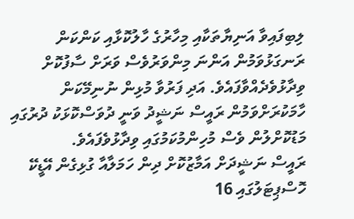ލިބިފައިވާ އަނިޔާތަކާއި މިހާރުގެ ހާލުކޮޅާއި ކަންކަން ރަނގަޅުވަމުން އަންނަ މިންވަރުވެސް ވަރަށް ސާފުކޮށް ވިދާޅުވެދެއްވާފައެވެ. އަދި ފަރުވާ މުޅިން ނުނިމޭކަން ހާމަކުރަށްވަމުން ރައީސް ނަޝީދު ވަނީ ދުވަސްކޮޅަކު ދުރުގައި މަޑުކޮށްލުން ވެސް މުހިންމުކަމުގައި ވިދާޅުވެފައެވެ.
ރައީސް ނަޝީދަށް އަމާޒުކޮށް ދިން ހަމަލާއާ ގުޅިގެން އޭޑީކޭ ހޮސްޕިޓަލުގައި 16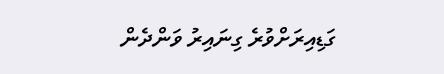ގަޑިއިރަށްވުރެ ގިނައިރު ވަންދެން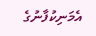އެމަނިކުފާނުގެ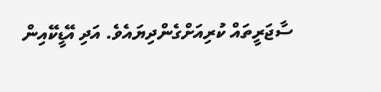ސާޖަރީތައް ކުރިއަށްގެންދިޔައެވެ. އަދި އޭޑީކޭއިން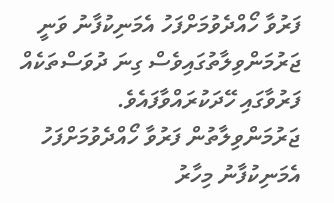ފަރުވާ ހޯއްދެވުމަށްފަހު އެމަނިކުފާނު ވަނީ ޖަރުމަންވިލާތުގައިވެސް ގިނަ ދުވަސްތަކެއް ފަރުވާގައި ހޭދަކުރައްވާފައެވެ. ޖަރުމަންވިލާތުން ފަރުވާ ހޯއްދެވުމަށްފަހު އެމަނިކުފާނު މިހާރު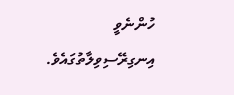ހުންނެވީ އިނގިރޭސިވިލާތުގައެވެ.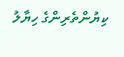ކިޔުންތެރިންގެ ހިޔާލު